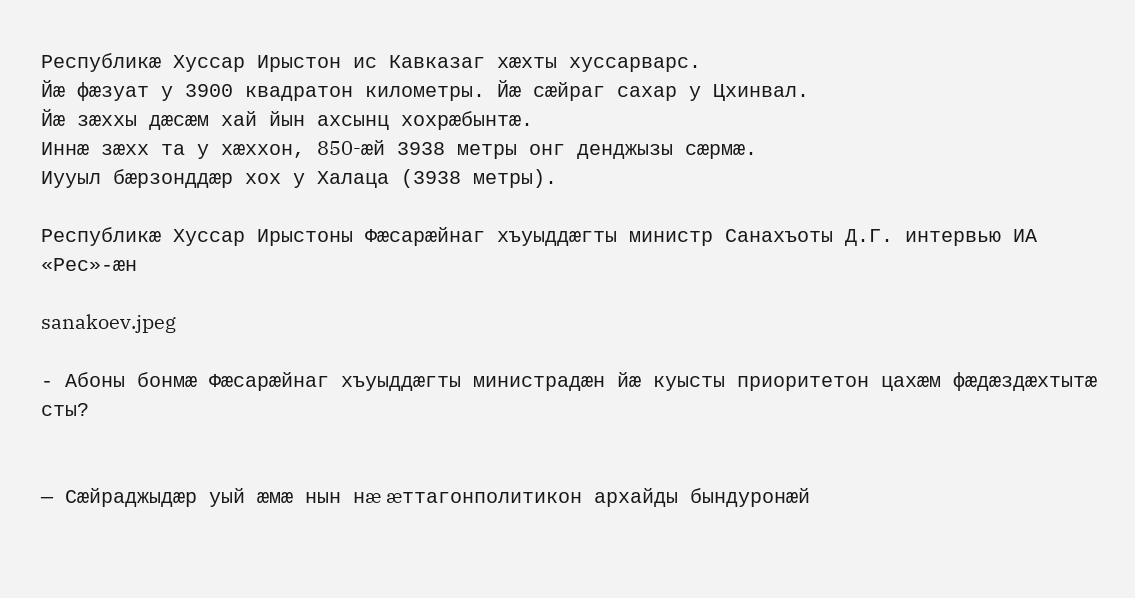Республикæ Хуссар Ирыстон ис Кавказаг хæхты хуссарварс.
Йæ фæзуат у 3900 квадратон километры. Йæ сæйраг сахар у Цхинвал.
Йæ зæххы дæсæм хай йын ахсынц хохрæбынтæ.
Иннæ зæхх та у хæххон, 850-æй 3938 метры онг денджызы сæрмæ.
Иууыл бæрзонддæр хох у Халаца (3938 метры).

Республикæ Хуссар Ирыстоны Фæсарæйнаг хъуыддæгты министр Санахъоты Д.Г. интервью ИА «Рес»-æн

sanakoev.jpeg

- Абоны бонмæ Фæсарæйнаг хъуыддæгты министрадæн йæ куысты приоритетон цахæм фæдæздæхтытæ сты?


— Сæйраджыдæр уый æмæ нын нæ æттагонполитикон архайды бындуронæй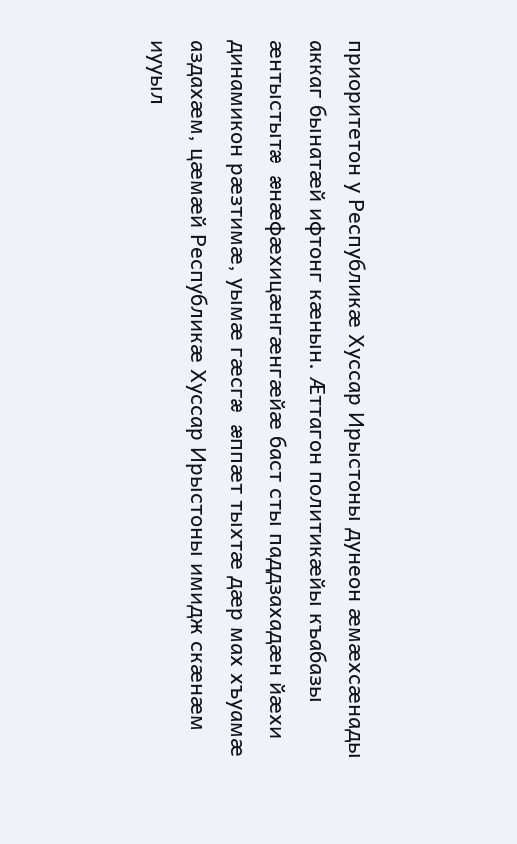приоритетон у Республикæ Хуссар Ирыстоны дунеон æмæхсæнады аккаг бынатæй ифтонг кæнын. Æттагон политикæйы къабазы æнтыстытæ æнæфæхицæнгæнгæйæ баст сты паддзахадæн йæхи динамикон рæзтимæ, уымæ гæсгæ æппæт тыхтæ дæр мах хъуамæ аздахæм, цæмæй Республикæ Хуссар Ирыстоны имидж скæнæм иууыл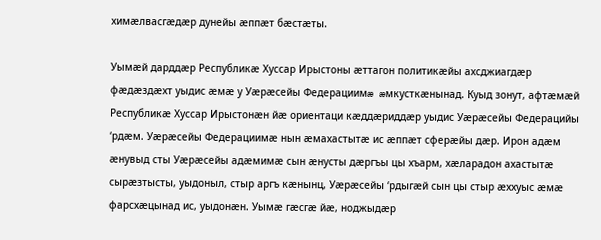химæлвасгæдæр дунейы æппæт бæстæты.

Уымæй дарддæр Республикæ Хуссар Ирыстоны æттагон политикæйы ахсджиагдæр фæдæздæхт уыдис æмæ у Уæрæсейы Федерациимæ æмкусткæнынад. Куыд зонут, афтæмæй Республикæ Хуссар Ирыстонæн йæ ориентаци кæддæриддæр уыдис Уæрæсейы Федерацийы ‘рдæм. Уæрæсейы Федерациимæ нын æмахастытæ ис æппæт сферæйы дæр. Ирон адæм æнувыд сты Уæрæсейы адæмимæ сын æнусты дæргъы цы хъарм, хæларадон ахастытæ сырæзтысты, уыдоныл, стыр аргъ кæнынц, Уæрæсейы ‘рдыгæй сын цы стыр æххуыс æмæ фарсхæцынад ис, уыдонæн. Уымæ гæсгæ йæ, ноджыдæр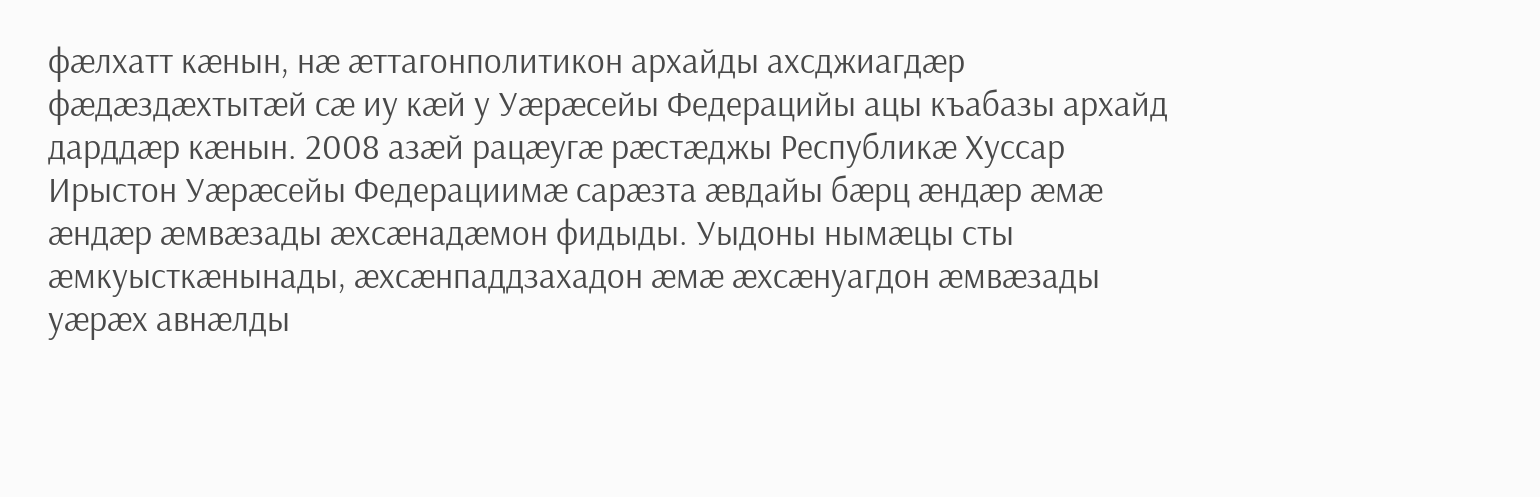фæлхатт кæнын, нæ æттагонполитикон архайды ахсджиагдæр фæдæздæхтытæй сæ иу кæй у Уæрæсейы Федерацийы ацы къабазы архайд дарддæр кæнын. 2008 азæй рацæугæ рæстæджы Республикæ Хуссар Ирыстон Уæрæсейы Федерациимæ сарæзта æвдайы бæрц æндæр æмæ æндæр æмвæзады æхсæнадæмон фидыды. Уыдоны нымæцы сты æмкуысткæнынады, æхсæнпаддзахадон æмæ æхсæнуагдон æмвæзады уæрæх авнæлды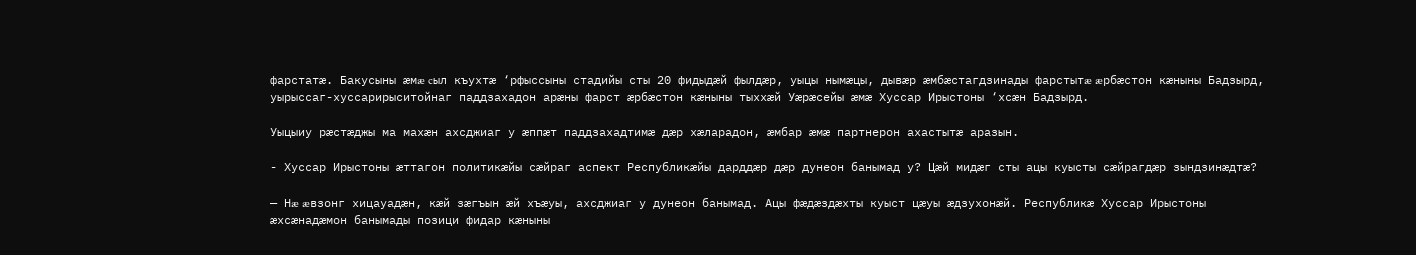фарстатæ. Бакусыны æмæ cыл къухтæ ‘рфыссыны стадийы сты 20 фидыдæй фылдæр, уыцы нымæцы, дывæр æмбæстагдзинады фарстытæ æрбæстон кæныны Бадзырд, уырыссаг-хуссарирыситойнаг паддзахадон арæны фарст æрбæстон кæныны тыххæй Уæрæсейы æмæ Хуссар Ирыстоны ‘хсæн Бадзырд.

Уыцыиу рæстæджы ма махæн ахсджиаг у æппæт паддзахадтимæ дæр хæларадон, æмбар æмæ партнерон ахастытæ аразын.

- Хуссар Ирыстоны æттагон политикæйы сæйраг аспект Республикæйы дарддæр дæр дунеон банымад у? Цæй мидæг сты ацы куысты сæйрагдæр зындзинæдтæ?

— Нæ æвзонг хицауадæн, кæй зæгъын æй хъæуы, ахсджиаг у дунеон банымад. Ацы фæдæздæхты куыст цæуы æдзухонæй. Республикæ Хуссар Ирыстоны æхсæнадæмон банымады позици фидар кæныны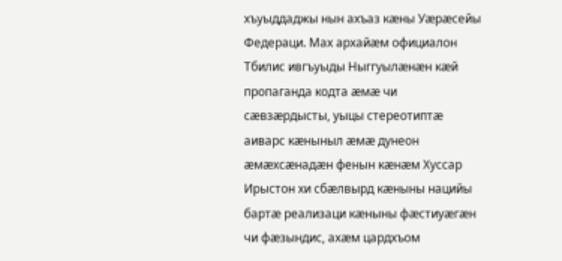хъуыддаджы нын ахъаз кæны Уæрæсейы Федераци. Мах архайæм официалон Тбилис ивгъуыды Ныггуылæнæн кæй пропаганда кодта æмæ чи сæвзæрдысты, уыцы стереотиптæ аиварс кæныныл æмæ дунеон æмæхсæнадæн фенын кæнæм Хуссар Ирыстон хи сбæлвырд кæныны нацийы бартæ реализаци кæныны фæстиуæгæн чи фæзындис, ахæм цардхъом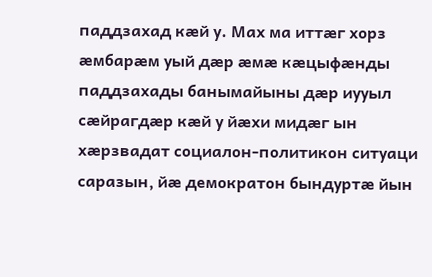паддзахад кæй у. Мах ма иттæг хорз æмбарæм уый дæр æмæ кæцыфæнды паддзахады банымайыны дæр иууыл сæйрагдæр кæй у йæхи мидæг ын хæрзвадат социалон-политикон ситуаци саразын, йæ демократон бындуртæ йын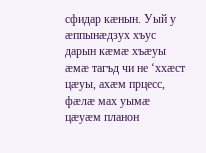cфидар кæнын. Уый у æппынæдзух хъус дарын кæмæ хъæуы æмæ тагъд чи не ‘ххæст цæуы, ахæм прцесс, фæлæ мах уымæ цæуæм планон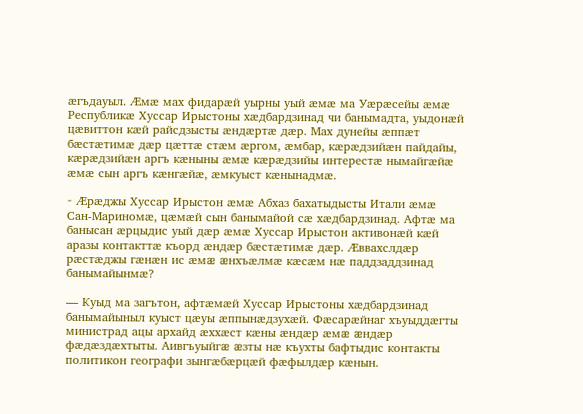æгъдауыл. Æмæ мах фидарæй уырны уый æмæ ма Уæрæсейы æмæ Республикæ Хуссар Ирыстоны хæдбардзинад чи банымадта, уыдонæй цæвиттон кæй райсдзысты æндæртæ дæр. Мах дунейы æппæт бæстæтимæ дæр цæттæ стæм æргом, æмбар, кæрæдзийæн пайдайы, кæрæдзийæн аргъ кæныны æмæ кæрæдзийы интерестæ нымайгæйæ æмæ сын аргъ кæнгæйæ, æмкуыст кæнынадмæ.

- Æрæджы Хуссар Ирыстон æмæ Абхаз бахатыдысты Итали æмæ Сан-Мариномæ, цæмæй сын банымайой сæ хæдбардзинад. Афтæ ма банысан æрцыдис уый дæр æмæ Хуссар Ирыстон активонæй кæй аразы контакттæ къорд æндæр бæстæтимæ дæр. Æввахслдæр рæстæджы гæнæн ис æмæ æнхъæлмæ кæсæм нæ паддзаддзинад банымайынмæ?

— Куыд ма загътон, афтæмæй Хуссар Ирыстоны хæдбардзинад банымайыныл куыст цæуы æппынæдзухæй. Фæсарæйнаг хъуыддæгты министрад ацы архайд æххæст кæны æндæр æмæ æндæр фæдæздæхтыты. Аивгъуыйгæ æзты нæ къухты бафтыдис контакты политикон географи зынгæбæрцæй фæфылдæр кæнын.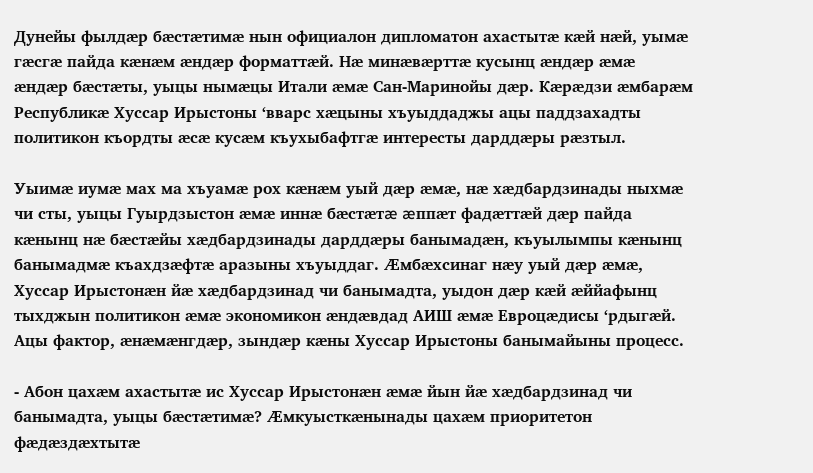Дунейы фылдæр бæстæтимæ нын официалон дипломатон ахастытæ кæй нæй, уымæ гæсгæ пайда кæнæм æндæр форматтæй. Нæ минæвæрттæ кусынц æндæр æмæ æндæр бæстæты, уыцы нымæцы Итали æмæ Сан-Маринойы дæр. Кæрæдзи æмбарæм Республикæ Хуссар Ирыстоны ‘вварс хæцыны хъуыддаджы ацы паддзахадты политикон къордты æсæ кусæм къухыбафтгæ интересты дарддæры рæзтыл.

Уыимæ иумæ мах ма хъуамæ рох кæнæм уый дæр æмæ, нæ хæдбардзинады ныхмæ чи сты, уыцы Гуырдзыстон æмæ иннæ бæстæтæ æппæт фадæттæй дæр пайда кæнынц нæ бæстæйы хæдбардзинады дарддæры банымадæн, къуылымпы кæнынц банымадмæ къахдзæфтæ аразыны хъуыддаг. Æмбæхсинаг нæу уый дæр æмæ, Хуссар Ирыстонæн йæ хæдбардзинад чи банымадта, уыдон дæр кæй æййафынц тыхджын политикон æмæ экономикон æндæвдад АИШ æмæ Евроцæдисы ‘рдыгæй. Ацы фактор, æнæмæнгдæр, зындæр кæны Хуссар Ирыстоны банымайыны процесс.

- Абон цахæм ахастытæ ис Хуссар Ирыстонæн æмæ йын йæ хæдбардзинад чи банымадта, уыцы бæстæтимæ? Æмкуысткæнынады цахæм приоритетон фæдæздæхтытæ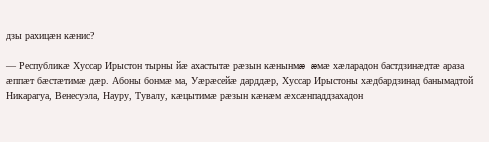дзы рахицæн кæнис?

— Республикæ Хуссар Ирыстон тырны йæ ахастытæ рæзын кæнынмæ æмæ хæларадон бастдзинæдтæ араза æппæт бæстæтимæ дæр. Абоны бонмæ ма, Уæрæсейæ дарддæр, Хуссар Ирыстоны хæдбардзинад банымадтой Никарагуа, Венесуэла, Науру, Тувалу, кæцытимæ рæзын кæнæм æхсæнпаддзахадон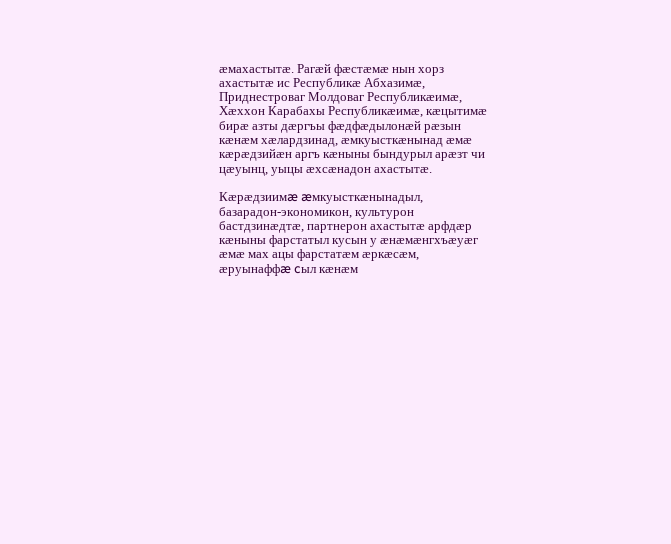æмахастытæ. Рагæй фæстæмæ нын хорз ахастытæ ис Республикæ Абхазимæ, Приднестроваг Молдоваг Республикæимæ, Хæххон Карабахы Республикæимæ, кæцытимæ бирæ азты дæргъы фæдфæдылонæй рæзын кæнæм хæлардзинад, æмкуысткæнынад æмæ кæрæдзийæн аргъ кæныны бындурыл арæзт чи цæуынц, уыцы æхсæнадон ахастытæ.

Кæрæдзиимæ æмкуысткæнынадыл, базарадон-экономикон, культурон бастдзинæдтæ, партнерон ахастытæ арфдæр кæныны фарстатыл кусын у æнæмæнгхъæуæг æмæ мах ацы фарстатæм æркæсæм, æруынаффæ cыл кæнæм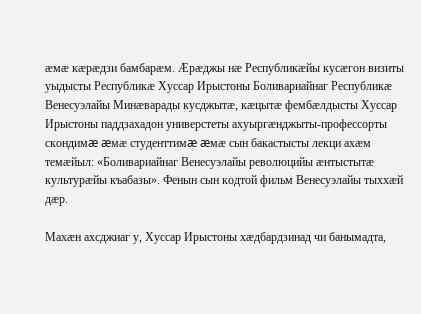æмæ кæрæдзи бамбарæм. Æрæджы нæ Республикæйы кусæгон визиты уыдысты Республикæ Хуссар Ирыстоны Боливариайнаг Республикæ Венесуэлайы Минæварады кусджытæ, кæцытæ фембæлдысты Хуссар Ирыстоны паддзахадон универстеты ахуыргæнджыты-профессорты скондимæ æмæ студенттимæ æмæ сын бакастысты лекци ахæм темæйыл: «Боливариайнаг Венесуэлайы революцийы æнтыстытæ культурæйы къабазы». Фенын сын кодтой фильм Венесуэлайы тыххæй дæр.

Махæн ахсджиаг у, Хуссар Ирыстоны хæдбардзинад чи банымадта,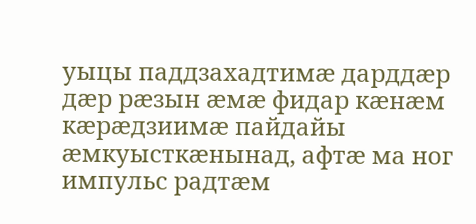уыцы паддзахадтимæ дарддæр дæр рæзын æмæ фидар кæнæм кæрæдзиимæ пайдайы æмкуысткæнынад, афтæ ма ног импульс радтæм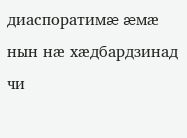диаспоратимæ æмæ нын нæ хæдбардзинад чи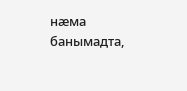нæма банымадта,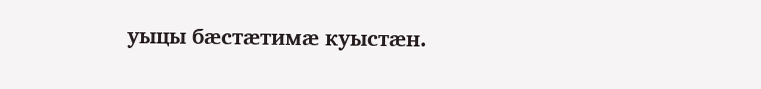уыцы бæстæтимæ куыстæн.